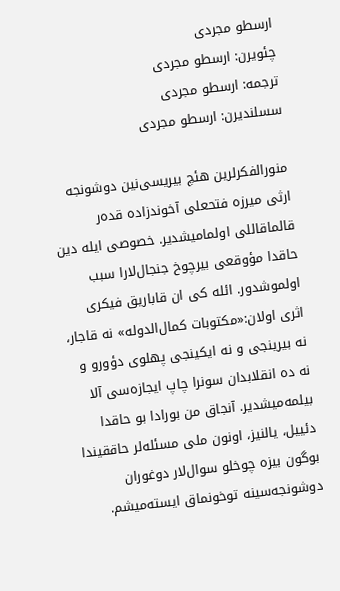ارسطو مجردی
چئویرن: ارسطو مجردی
ترجمه: ارسطو مجردی
سسلندیرن: ارسطو مجردی

منورالفکرلرین هئچ بیریسی‌نین دوشونجه ارثی میرزه فتحعلی آخوندزاده قده‌ر قالماقاللی اولمامیشدیر. خصوصی ایله دین حاقدا مؤوقعی بیرچوخ جنجال‌لارا سبب اولموشدور. ائله کی ان قاباریق فیکری اثری اولان:«مکتوبات کمال‌الدوله» نه قاجار، نه بیرینجی و نه ایکینجی پهلوی دؤورو و نه ده انقلابدان سونرا چاپ ایجازه‌سی آلا بیلمه‌میشدیر. آنجاق من بورادا بو حاقدا دئییل، یالنیز، اونون ملی مسئله‌لر حاققیندا بوگون بیزه چوخلو سوال‌لار دوغوران دوشونجه‌سینه توخونماق ایسته‌میشم.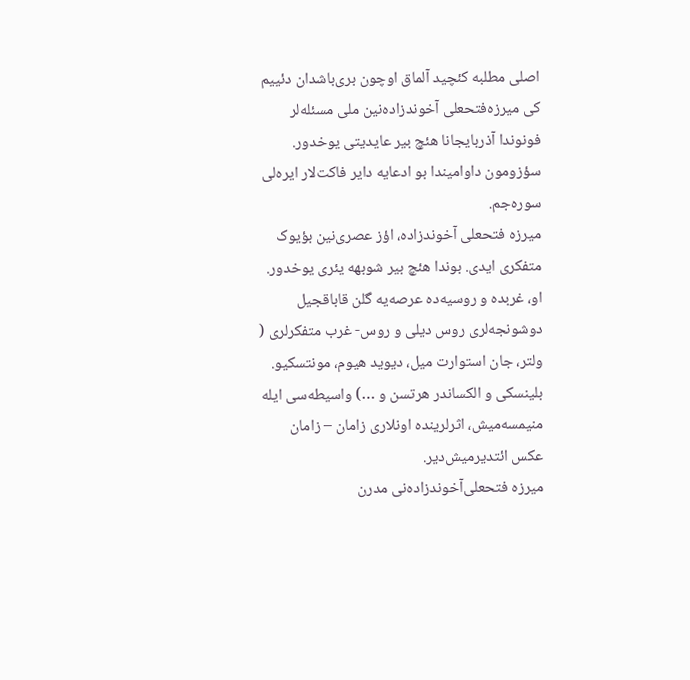اصلی مطلبه کئچید آلماق اوچون بری‌باشدان دئییم کی میرزه‌فتحعلی آخوندزاده‌نین ملی مسئله‌لر فونوندا آذربایجانا هئچ بیر عایدیتی یوخدور. سؤزومون داوامیندا بو ادعایه دایر فاکت‌لار ایره‌لی سوره‌جم.
میرزه فتحعلی آخوندزاده، اؤز عصری‌نین بؤیوک متفکری ایدی. بوندا هئچ بیر شوبهه یئری یوخدور. او، غربده و روسیه‌ده عرصه‌یه گلن قاباقجیل دوشونجه‌لری روس دیلی و روس- غرب متفکرلری ( ولتر، جان استوارت میل، دیوید هیوم، مونتسکیو. بلینسکی و الکساندر هرتسن و …) واسیطه‌سی ایله منیمسه‌میش، اثرلرینده اونلاری زامان – زامان عکس ائتدیرمیش‌‌دیر.
میرزه فتحعلی‌آخوندزاده‌نی مدرن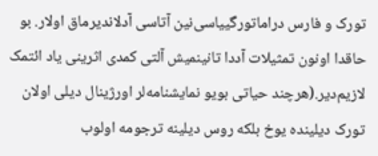تورک و فارس دراماتورگییاسی‌نین آتاسی آدلاندیرماق اولار. بو حاقدا اونون تمثیلات آددا تانینمیش آلتی کمدی اثرینی یاد ائتمک لازیم‌دیر.(هرچند حیاتی بویو نمایشنامه‌لر اورژینال دیلی اولان تورک دیلینده یوخ بلکه روس دیلینه ترجومه اولوب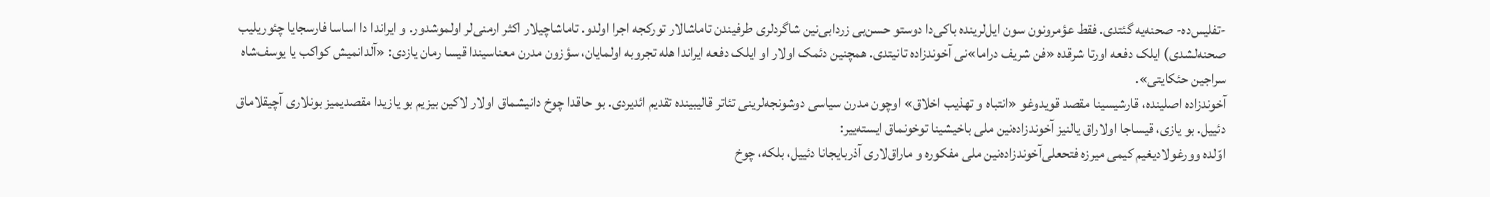-تفلیس‌ده- صحنه‌یه گئتدی. فقط عؤمرونون سون ایل‌لرینده باکی‌دا دوستو حسن‌بی زردابی‌نین شاگردلری طرفیندن تاماشالار تورکجه اجرا اولدو. تاماشاچیلار اکثر ارمنی‌لر اولموشدور. و ایراندا دا اساسا فارسجایا چئوریلیب صحنه‌لشدی) ایلک دفعه اورتا شرقده «فن شریف دراما»نی آخوندزاده تانیتدی. همچنین دئمک اولار او ایلک دفعه ایراندا هله تجروبه اولمایان، سؤزون مدرن معناسیندا قیسا رمان یازدی: «آلدانمیش کواکب یا یوسف‌شاه سراجین حئکایتی».
آخوندزاده اصلینده، قارشیسینا مقصد قویدوغو «انتباه و تهذیب اخلاق» اوچون مدرن سیاسی دوشونجه‌لرینی تئاتر قالیبینده تقدیم ائدیردی. بو حاقدا چوخ دانیشماق اولار لاکین بیزیم بو یازیدا مقصدیمیز بونلاری آچیقلاماق دئییل. بو یازی، قیساجا اولاراق یالنیز آخوندزاده‌نین ملی باخیشینا توخونماق ایسته‌ییر:
اوّلده وورغولادیغیم کیمی میرزه فتحعلی‌آخوندزاده‌نین ملی مفکوره و ماراق‌لاری آذربایجانا دئییل، بلکه، چوخ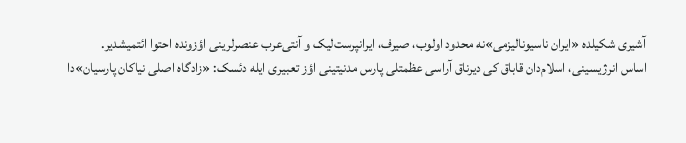آشیری شکیلده «ایران ناسیونالیزمی»نه محدود اولوب، صیرف، ایرانپرست‌لیک و آنتی‌عرب‌ عنصرلرینی اؤزونده احتوا ائتمیشدیر.
اساس انرژیسینی، اسلام‌دان قاباق کی دیرناق آراسی عظمتلی پارس مدنیتینی اؤز تعبیری ایله دئسک: «زادگاه اصلی نیاکان پارسیان»دا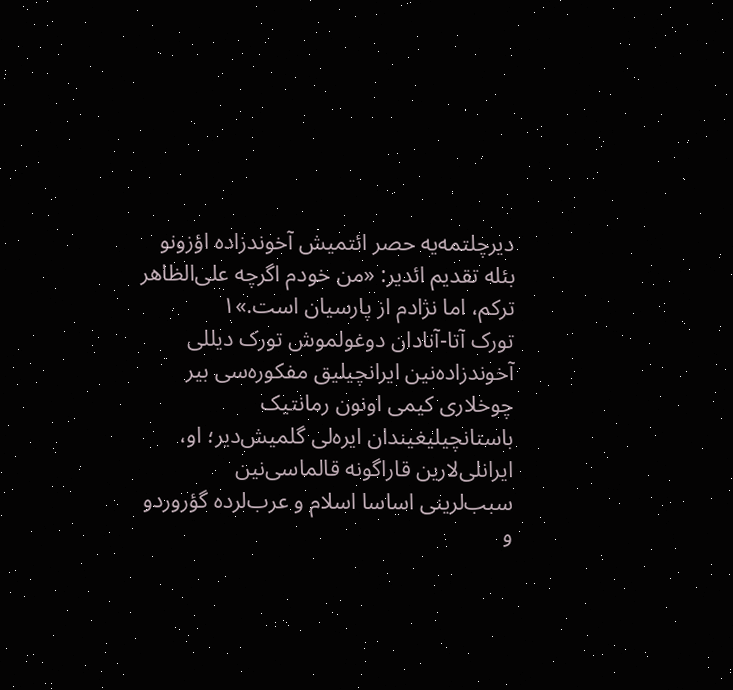دیرچلتمه‌یه حصر ائتمیش‌ آخوندزاده اؤزونو بئله تقدیم ائدیر: «من خودم اگرچه علی‌الظاهر ترکم، اما نژادم از پارسیان است.»۱
تورک آتا-آنادان دوغولموش تورک دیللی آخوندزاده‌نین ایرانچیلیق مفکوره‌سی بیر چوخلاری کیمی اونون رمانتیک باستانچیلیغیندان ایره‌لی گلمیش‌دیر؛ او، ایرانلی‌لارین قاراگونه قالماسی‌نین سبب‌لرینی اساسا اسلام و عرب‌لرده گؤروردو و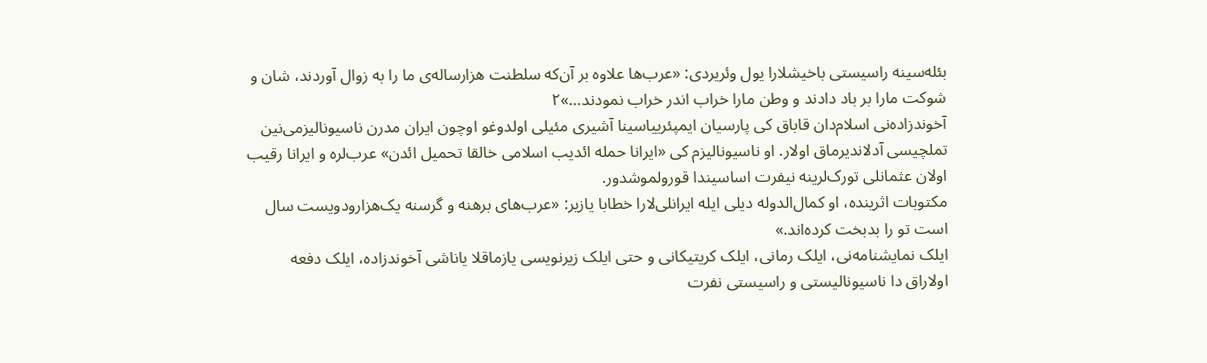بئله‌سینه راسیستی باخیشلارا یول وئریردی: «عرب‌ها علاوه بر آن‌که سلطنت هزارساله‌ی ما را به زوال آوردند، شان و شوکت مارا بر باد دادند و وطن مارا خراب اندر خراب نمودند…»۲
آخوندزاده‌نی اسلام‌دان قاباق کی پارسیان ایمپئرییاسینا آشیری مئیلی اولدوغو اوچون ایران مدرن ناسیونالیزمی‌نین تملچیسی آدلاندیرماق اولار. او ناسیونالیزم کی «ایرانا حمله ائدیب اسلامی خالقا تحمیل ائدن» عرب‌لره و ایرانا رقیب اولان عثمانلی تورک‌لرینه نیفرت اساسیندا قورولموشدور.
مکتوبات اثرینده، او کمال‌الدوله دیلی ایله ایرانلی‌لارا خطابا یازیر: «عرب‌های برهنه و گرسنه یک‌هزار‌و‌دویست سال است تو را بدبخت کرده‌اند.»
ایلک نمایشنامه‌نی، ایلک رمانی، ایلک کریتیکانی و حتی ایلک زیرنویسی یازماقلا یاناشی آخوندزاده، ایلک دفعه اولاراق دا ناسیونالیستی و راسیستی نفرت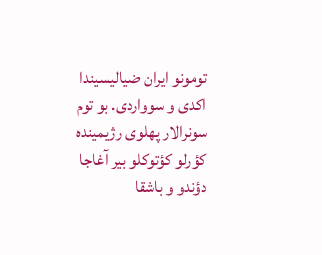تومونو ایران ضیالیسیندا اکدی و سوواردی. بو توم سونرالار پهلوی رژیمینده کؤرلو کؤتوکلو بیر آغاجا دؤندو و باشقا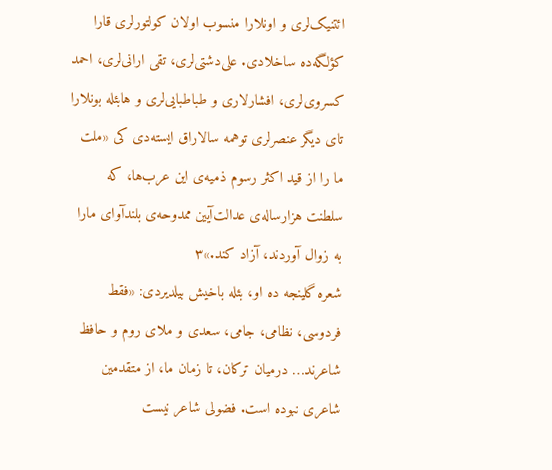ائتنیک‌لری و اونلارا منسوب اولان کولتورلری قارا کؤلگه‌ده ساخلادی. علی‌دشتی‌لری، تقی ارانی‌لری، احمد کسروی‌لری، افشارلاری و طباطبایی‌لری و هابئله بونلارا تای دیگر عنصرلری توهمه سالاراق ایسته‌دی کی «ملت ما را از قید اکثر رسوم ذمیه‌ی این عرب‌ها، که سلطنت هزارساله‌ی عدالت‌آیین ممدوحه‌ی بلندآوای مارا به زوال آوردند، آزاد کند.»۳
شعره گلینجه ده او، بئله باخیش بیلدیردی: «فقط فردوسی، نظامی، جامی، سعدی و ملای روم و حافظ شاعرند… درمیان ترکان، تا زمان ما، از متقدمین شاعری نبوده است. فضولی شاعر نیست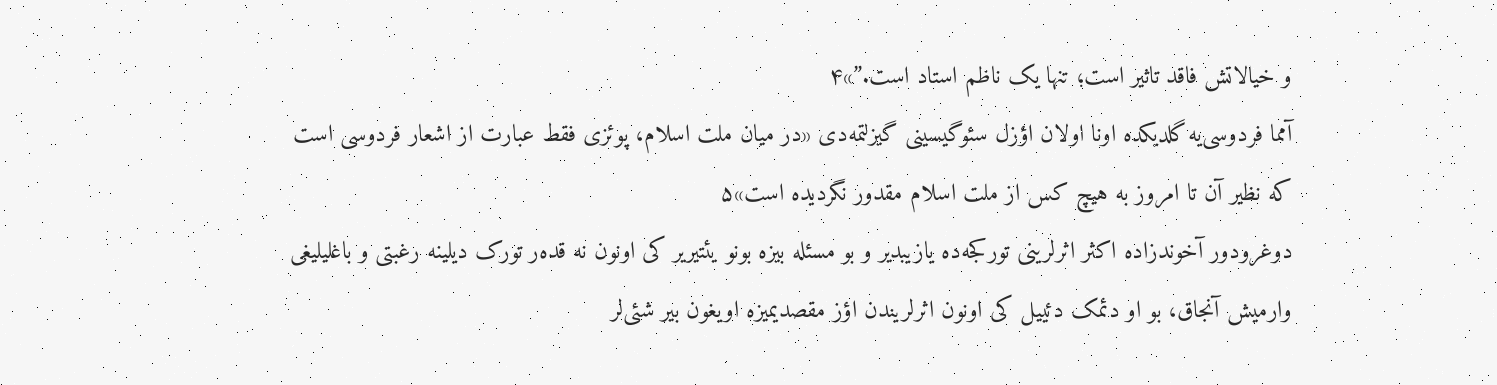و خیالاتش فاقد تاثیر است؛ تنها یک ناظم استاد است.”»۴
آمما فردوسی‌یه گلدیکده اونا اولان اؤزل سئوگیسینی گیزلتمه‌دی «در میان ملت اسلام، پوئزی فقط عبارت از اشعار فردوسی است که نظیر آن تا امروز به هیچ کس از ملت اسلام مقدور نگردیده است»۵
دوغرودور آخوندزاده اکثر اثرلرینی تورکجه‌ده یازیبدیر و بو مسئله بیزه بونو یئتیریر کی اونون نه قده‌ر تورک دیلینه رغبتی و باغلیلیغی وارمیش آنجاق، بو او دئمک دئییل کی اونون اثرلریندن اؤز مقصدیمیزه اویغون بیر شئی‌لر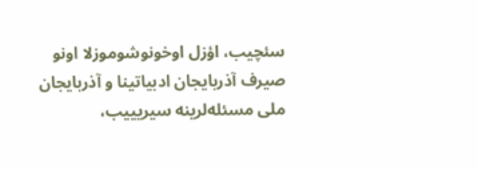سئچیب، اؤزل اوخونوشوموزلا اونو صیرف آذربایجان ادبیاتینا و آذربایجان ملی مسئله‌لرینه سیریییب،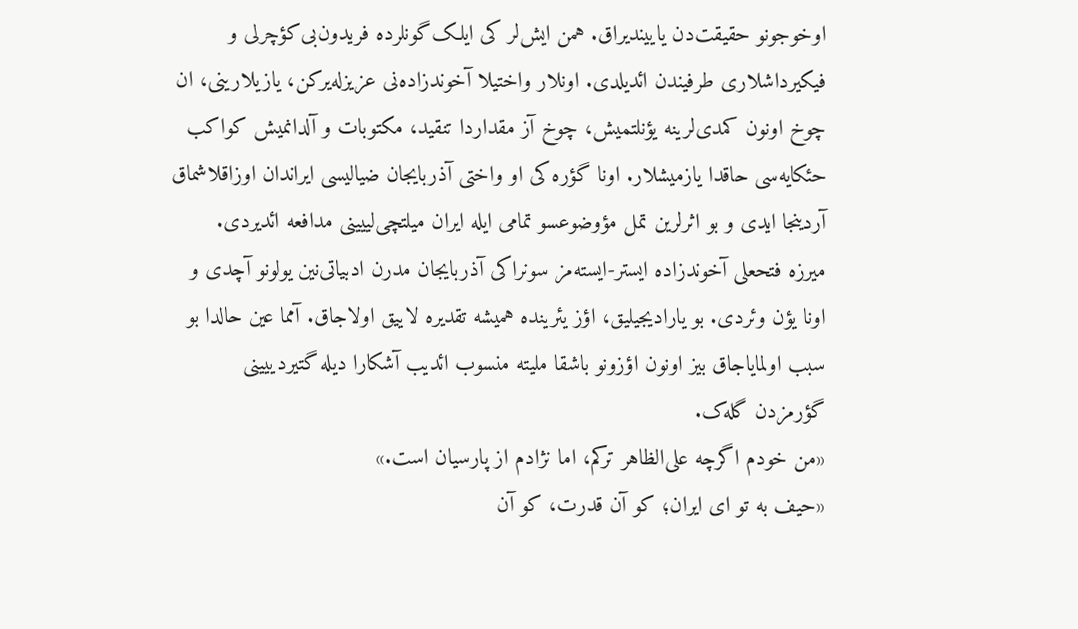اوخوجونو حقیقت‌دن یاییندیراق. همن ایش‌لر کی ایلک‌گونلرده فریدون‌بی‌کؤچرلی و فیکیرداشلاری طرفیندن ائدیلدی. اونلار واختیلا آخوندزاده‌نی عزیزله‌یرکن، یازیلارینی، ان چوخ اونون کمدی‌لرینه یؤنلتمیش‌، چوخ آز مقداردا تنقید، مکتوبات و آلدانمیش کواکب حئکایه‌سی‌ حاقدا یازمیشلار. اونا گؤره کی او واختی آذربایجان ضیالیسی ایراندان اوزاقلاشماق آردینجا ایدی و بو اثرلرین تمل مؤوضوعسو تمامی ایله ایران میلتچی‌‌لییینی مدافعه ائدیردی.
میرزه فتحعلی آخوندزاده ایستر-ایسته‌مز سونراکی آذربایجان مدرن ادبیاتی‌نین یولونو آچدی و اونا یؤن وئردی. بو یارادیجیلیق، اؤز یئرینده همیشه تقدیره لاییق اولاجاق. آمما عین حالدا بو سبب اولمایاجاق بیز اونون اؤزونو باشقا ملیته منسوب ائدیب آشکارا دیله گتیردییینی گؤرمزدن گله‌ک.
«من خودم اگرچه علی‌الظاهر ترکم، اما نژادم از پارسیان است.»
«حیف به تو ای ایران؛ کو آن قدرت، کو آن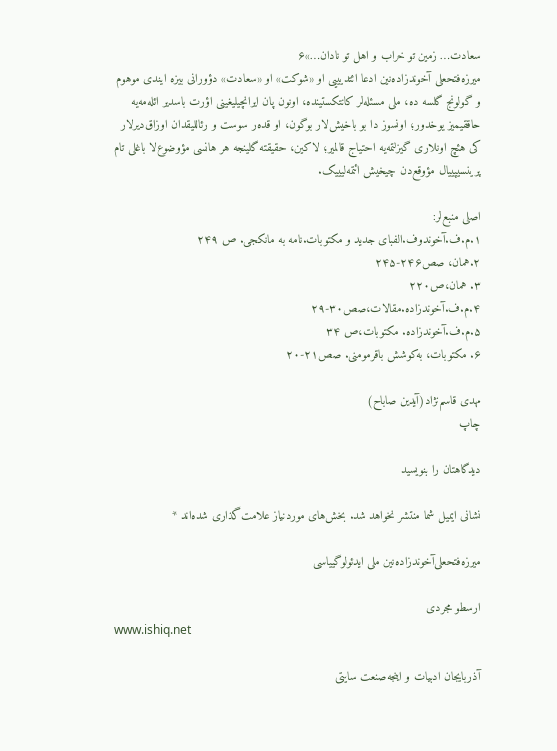سعادت… زمین تو خراب و اهل تو نادان…»۶
میرزه‌فتحعلی آخوندزاده‌نین ادعا ائتدیییی او «شوکت» او «سعادت» دؤورانی بیزه ایندی موهوم و گولونج گلسه ده، ملی مسئله‌لر کانتکستینده، اونون پان ایرانچیلیغینی اؤرت باسدیر ائله‌‌‌مه‌یه حاققیمیز یوخدور؛ اونسوز دا بو باخیش‌لار بوگون، او قده‌ر سوست‌ و رئاللیقدان اوزاق‌دیرلار کی هئچ اونلاری گیزلتمه‌یه احتیاج قالمیر؛ لاکین، حقیقته گلینجه هر هانسی مؤوضوع‌لا باغلی تام پرینسیپییال مؤوقع‌دن چیخیش ائتمه‌لیییک.

اصلی منبع‌لر:
۱.م.ف.آخوندوف.الفبای جدید و مکتوبات.نامه به مانکجی. ص ۲۴۹
۲.همان، صص۲۴۶-۲۴۵
۳. همان،ص۲۲۰
۴.م.ف.آخوندزاده.مقالات،صص۳۰-۲۹
۵.م.ف.آخوندزاده. مکتوبات،ص ۳۴
۶. مکتوبات، به‌کوشش باقرمومنی. صص۲۱-۲۰

مهدی قاسم‌نژاد(آیدین صاباح)
چاپ

دیدگاهتان را بنویسید

نشانی ایمیل شما منتشر نخواهد شد. بخش‌های موردنیاز علامت‌گذاری شده‌اند *

میرزه‌فتحعلی‌آخوندزاده‌نین ملی ایدئولوگییاسی

ارسطو مجردی
www.ishiq.net

آذربایجان ادبیات و اینجه‌صنعت سایتی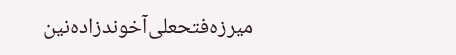میرزه‌فتحعلی‌آخوندزاده‌نین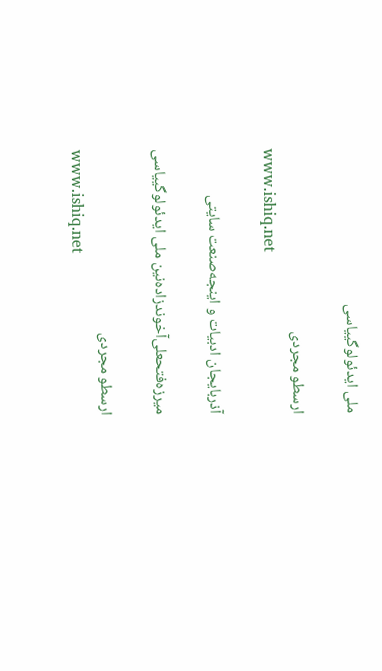ملی ایدئولوگییاسی

ارسطو مجردی
www.ishiq.net

آذربایجان ادبیات و اینجه‌صنعت سایتی

میرزه‌فتحعلی‌آخوندزاده‌نین ملی ایدئولوگییاسی

ارسطو مجردی
www.ishiq.net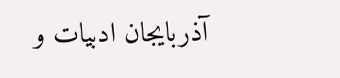آذربایجان ادبیات و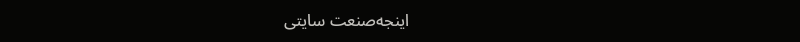اینجه‌صنعت سایتی